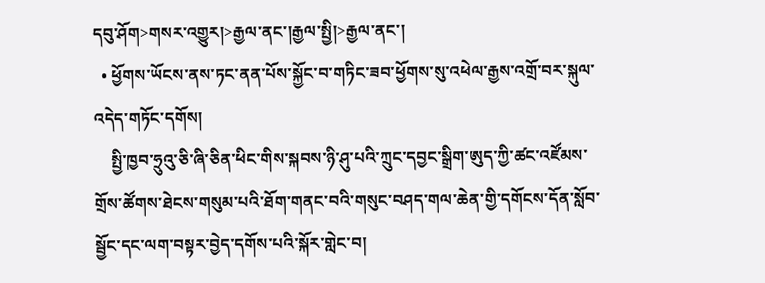དབུ་ཤོག>གསར་འགྱུར།>རྒྱལ་ནང་།རྒྱལ་སྤྱི།>རྒྱལ་ནང་།
  • ཕྱོགས་ཡོངས་ནས་ཏང་ནན་པོས་སྐྱོང་བ་གཏིང་ཟབ་ཕྱོགས་སུ་འཕེལ་རྒྱས་འགྲོ་བར་སྐུལ་འདེད་གཏོང་དགོས།
    སྤྱི་ཁྱབ་ཧྲུའུ་ཅི་ཞི་ཅིན་ཕིང་གིས་སྐབས་ཉི་ཤུ་པའི་ཀྲུང་དབྱང་སྒྲིག་ཨུད་ཀྱི་ཚང་འཛོམས་གྲོས་ཚོགས་ཐེངས་གསུམ་པའི་ཐོག་གནང་བའི་གསུང་བཤད་གལ་ཆེན་གྱི་དགོངས་དོན་སློབ་སྦྱོང་དང་ལག་བསྟར་བྱེད་དགོས་པའི་སྐོར་གླེང་བ།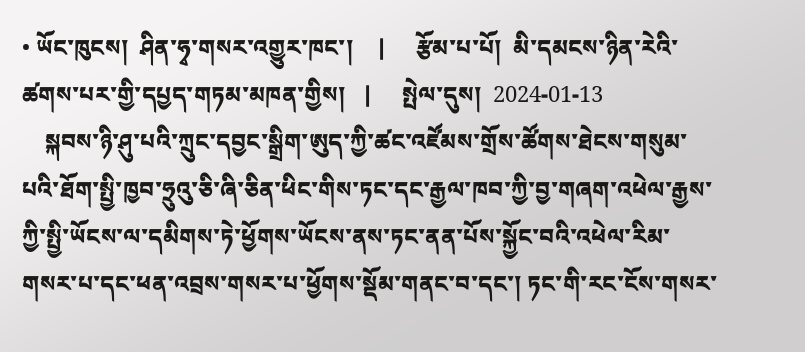• ཡོང་ཁུངས།  ཤིན་ཧྭ་གསར་འགྱུར་ཁང་།    |     རྩོམ་པ་པོ།  མི་དམངས་ཉིན་རེའི་ཚགས་པར་གྱི་དཔྱད་གཏམ་མཁན་གྱིས།   |     སྤེལ་དུས།  2024-01-13
    སྐབས་ཉི་ཤུ་པའི་ཀྲུང་དབྱང་སྒྲིག་ཨུད་ཀྱི་ཚང་འཛོམས་གྲོས་ཚོགས་ཐེངས་གསུམ་པའི་ཐོག་སྤྱི་ཁྱབ་ཧྲུའུ་ཅི་ཞི་ཅིན་ཕིང་གིས་ཏང་དང་རྒྱལ་ཁབ་ཀྱི་བྱ་གཞག་འཕེལ་རྒྱས་ཀྱི་སྤྱི་ཡོངས་ལ་དམིགས་ཏེ་ཕྱོགས་ཡོངས་ནས་ཏང་ནན་པོས་སྐྱོང་བའི་འཕེལ་རིམ་གསར་པ་དང་ཕན་འབྲས་གསར་པ་ཕྱོགས་སྡོམ་གནང་བ་དང་། ཏང་གི་རང་ངོས་གསར་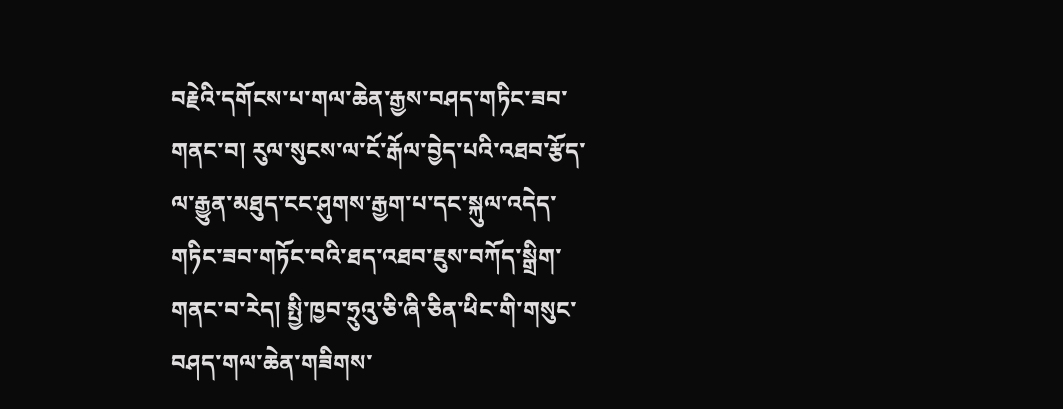བརྗེའི་དགོངས་པ་གལ་ཆེན་རྒྱས་བཤད་གཏིང་ཟབ་གནང་བ། རུལ་སུངས་ལ་ངོ་རྒོལ་བྱེད་པའི་འཐབ་རྩོད་ལ་རྒྱུན་མཐུད་ངང་ཤུགས་རྒྱག་པ་དང་སྐུལ་འདེད་གཏིང་ཟབ་གཏོང་བའི་ཐད་འཐབ་ཇུས་བཀོད་སྒྲིག་གནང་བ་རེད། སྤྱི་ཁྱབ་ཧྲུའུ་ཅི་ཞི་ཅིན་ཕིང་གི་གསུང་བཤད་གལ་ཆེན་གཟིགས་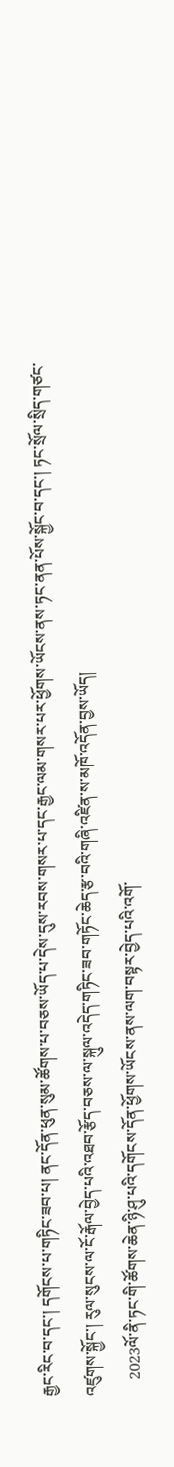རྒྱང་རིང་བ་དང་། དགོངས་པ་གཏིང་ཟབ་པ། ནང་དོན་ཕུན་སུམ་ཚོགས་པ་བཅས་ཡོད་པ་དེས་དུས་རབས་གསར་པ་དང་རྒྱང་ལམ་གསར་པར་ཕྱོགས་ཡོངས་ནས་ཏང་ནན་པོས་སྐྱོང་བ་དང་། ཏང་སྲོལ་སྲིད་གཙང་འཛུགས་སྐྱོང་། རུལ་སུངས་ལ་ངོ་རྒོལ་བྱེད་པའི་འཐབ་རྩོད་བཅས་ལ་སྐུལ་འདེད་གཏིང་ཟབ་གཏོང་ཆེད་རྩ་བའི་གཞི་འཛིན་ས་མཁོ་འདོན་བྱས་ཡོད།
    2023ལོ་ནི་ཏང་གི་ཚོགས་ཆེན་ཉི་ཤུ་པའི་དགོངས་དོན་ཕྱོགས་ཡོངས་ནས་ལག་བསྟར་བྱེད་པའི་འགོ་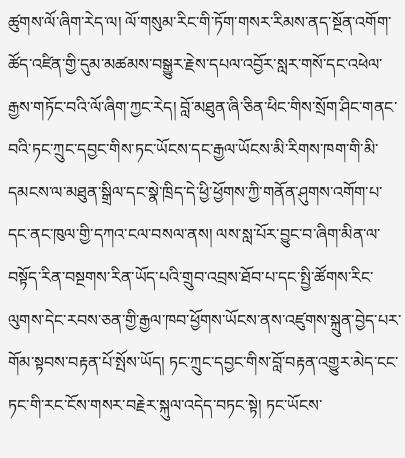ཚུགས་ལོ་ཞིག་རེད་ལ། ལོ་གསུམ་རིང་གི་ཏོག་གསར་རིམས་ནད་སྔོན་འགོག་ཚོད་འཛིན་གྱི་དུམ་མཚམས་བསྒྱུར་རྗེས་དཔལ་འབྱོར་སླར་གསོ་དང་འཕེལ་རྒྱས་གཏོང་བའི་ལོ་ཞིག་ཀྱང་རེད། བློ་མཐུན་ཞི་ཅིན་ཕིང་གིས་སྲོག་ཤིང་གནང་བའི་ཏང་ཀྲུང་དབྱང་གིས་ཏང་ཡོངས་དང་རྒྱལ་ཡོངས་མི་རིགས་ཁག་གི་མི་དམངས་ལ་མཐུན་སྒྲིལ་དང་སྣེ་ཁྲིད་དེ་ཕྱི་ཕྱོགས་ཀྱི་གནོན་ཤུགས་འགོག་པ་དང་ནང་ཁུལ་གྱི་དཀའ་ངལ་བསལ་ནས། ལས་སླ་པོར་བྱུང་བ་ཞིག་མིན་ལ་བསྟོད་རིན་བསྔགས་རིན་ཡོད་པའི་གྲུབ་འབྲས་ཐོབ་པ་དང་སྤྱི་ཚོགས་རིང་ལུགས་དེང་རབས་ཅན་གྱི་རྒྱལ་ཁབ་ཕྱོགས་ཡོངས་ནས་འཛུགས་སྐྲུན་བྱེད་པར་གོམ་སྟབས་བརྟན་པོ་སྤོས་ཡོད། ཏང་ཀྲུང་དབྱང་གིས་བློ་བརྟན་འགྱུར་མེད་ངང་ཏང་གི་རང་ངོས་གསར་བརྗེར་སྐུལ་འདེད་བཏང་སྟེ། ཏང་ཡོངས་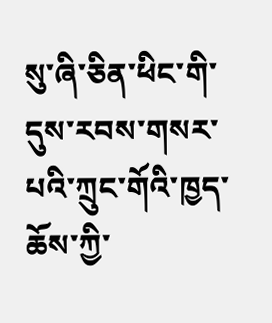སུ་ཞི་ཅིན་ཕིང་གི་དུས་རབས་གསར་པའི་ཀྲུང་གོའི་ཁྱད་ཆོས་ཀྱི་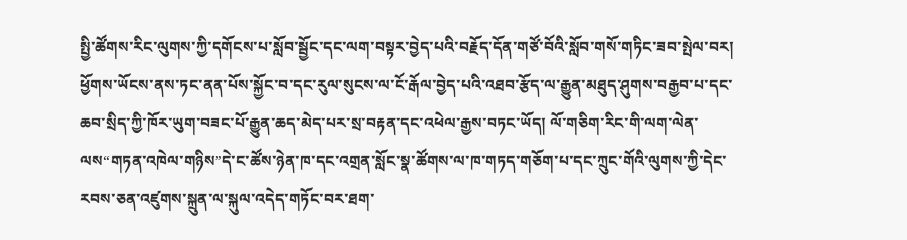སྤྱི་ཚོགས་རིང་ལུགས་ཀྱི་དགོངས་པ་སློབ་སྦྱོང་དང་ལག་བསྟར་བྱེད་པའི་བརྗོད་དོན་གཙོ་བོའི་སློབ་གསོ་གཏིང་ཟབ་སྤེལ་བར། ཕྱོགས་ཡོངས་ནས་ཏང་ནན་པོས་སྐྱོང་བ་དང་རུལ་སུངས་ལ་ངོ་རྒོལ་བྱེད་པའི་འཐབ་རྩོད་ལ་རྒྱུན་མཐུད་ཤུགས་བརྒྱབ་པ་དང་ཆབ་སྲིད་ཀྱི་ཁོར་ཡུག་བཟང་པོ་རྒྱུན་ཆད་མེད་པར་སྲ་བརྟན་དང་འཕེལ་རྒྱས་བཏང་ཡོད། ལོ་གཅིག་རིང་གི་ལག་ལེན་ལས“གཏན་འཁེལ་གཉིས”དེ་ང་ཚོས་ཉེན་ཁ་དང་འགྲན་སློང་སྣ་ཚོགས་ལ་ཁ་གཏད་གཅོག་པ་དང་ཀྲུང་གོའི་ལུགས་ཀྱི་དེང་རབས་ཅན་འཛུགས་སྐྲུན་ལ་སྐུལ་འདེད་གཏོང་བར་ཐག་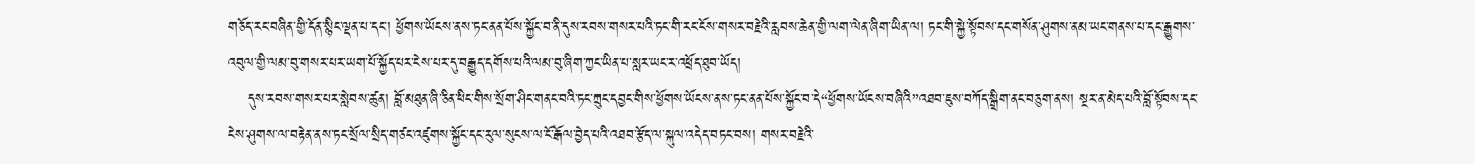གཅོད་རང་བཞིན་གྱི་དོན་སྙིང་ལྡན་པ་དང་། ཕྱོགས་ཡོངས་ནས་ཏང་ནན་པོས་སྐྱོང་བ་ནི་དུས་རབས་གསར་པའི་ཏང་གི་རང་ངོས་གསར་བརྗེའི་རླབས་ཆེན་གྱི་ལག་ལེན་ཞིག་ཡིན་ལ། ཏང་གི་སྐྱེ་སྟོབས་དང་གསོན་ཤུགས་ནམ་ཡང་གནས་པ་དང་རྒྱུགས་འབུལ་གྱི་ལམ་བུ་གསར་པར་ཡག་པོ་སྐྱོད་པར་ངེས་པར་དུ་བརྒྱུད་དགོས་པའི་ལམ་བུ་ཞིག་ཀྱང་ཡིན་པ་སླར་ཡང་ར་འཕྲོད་ཐུབ་ཡོད།
    དུས་རབས་གསར་པར་སླེབས་ཚུན། བློ་མཐུན་ཞི་ཅིན་ཕིང་གིས་སྲོག་ཤིང་གནང་བའི་ཏང་ཀྲུང་དབྱང་གིས་ཕྱོགས་ཡོངས་ནས་ཏང་ནན་པོས་སྐྱོང་བ་དེ“ཕྱོགས་ཡོངས་བཞིའི”འཐབ་ཇུས་བཀོད་སྒྲིག་ནང་བཅུག་ནས། སྔར་ན་མེད་པའི་བློ་སྟོབས་དང་ངེས་ཤུགས་ལ་བརྟེན་ནས་ཏང་སྲོལ་སྲིད་གཙང་འཛུགས་སྐྱོང་དང་རུལ་སུངས་ལ་ངོ་རྒོལ་བྱེད་པའི་འཐབ་རྩོད་ལ་སྐུལ་འདེད་བཏང་བས། གསར་བརྗེའི་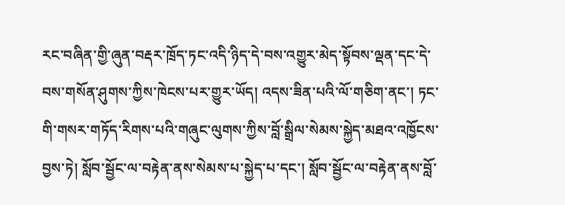རང་བཞིན་གྱི་ཞུན་བརྡར་ཁྲོད་ཏང་འདི་ཉིད་དེ་བས་འགྱུར་མེད་སྟོབས་ལྡན་དང་དེ་བས་གསོན་ཤུགས་ཀྱིས་ཁེངས་པར་གྱུར་ཡོད། འདས་ཟིན་པའི་ལོ་གཅིག་ནང་། ཏང་གི་གསར་གཏོད་རིགས་པའི་གཞུང་ལུགས་ཀྱིས་བློ་སྒྲིལ་སེམས་སྐྱེད་མཐའ་འཁྱོངས་བྱས་ཏེ། སློབ་སྦྱོང་ལ་བརྟེན་ནས་སེམས་པ་སྐྱེད་པ་དང་། སློབ་སྦྱོང་ལ་བརྟེན་ནས་བློ་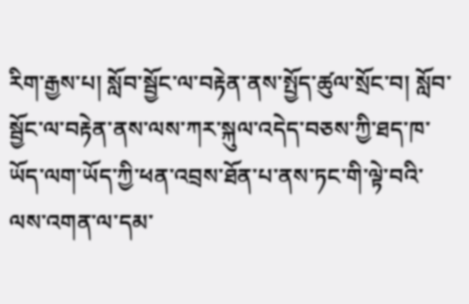རིག་རྒྱས་པ། སློབ་སྦྱོང་ལ་བརྟེན་ནས་སྤྱོད་ཚུལ་སྲོང་བ། སློབ་སྦྱོང་ལ་བརྟེན་ནས་ལས་ཀར་སྐུལ་འདེད་བཅས་ཀྱི་ཐད་ཁ་ཡོད་ལག་ཡོད་ཀྱི་ཕན་འབྲས་ཐོན་པ་ནས་ཏང་གི་ལྟེ་བའི་ལས་འགན་ལ་དམ་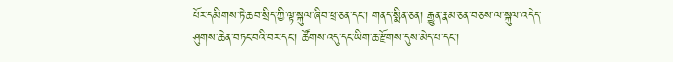པོར་དམིགས་ཏེ་ཆབ་སྲིད་ཀྱི་ལྟ་སྐུལ་ཞིབ་ཕྲ་ཅན་དང་། གནད་སྨིན་ཅན། རྒྱུན་རྣམ་ཅན་བཅས་ལ་སྐུལ་འདེད་ཤུགས་ཆེན་བཏང་བའི་བར་དང་། ཚོགས་འདུ་དང་ཡིག་ཆ་རྫོགས་དུས་མེད་པ་དང་།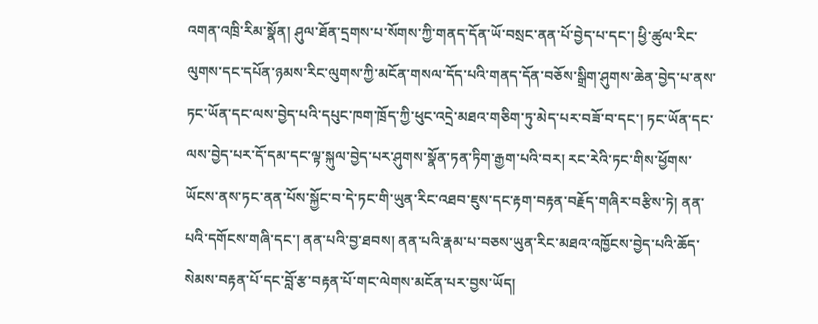འགན་འཁྲི་རིམ་སྣོན། ཤུལ་ཐོན་དྲགས་པ་སོགས་ཀྱི་གནད་དོན་ཡོ་བསྲང་ནན་པོ་བྱེད་པ་དང་། ཕྱི་ཚུལ་རིང་ལུགས་དང་དཔོན་ཉམས་རིང་ལུགས་ཀྱི་མངོན་གསལ་དོད་པའི་གནད་དོན་བཅོས་སྒྲིག་ཤུགས་ཆེན་བྱེད་པ་ནས་ཏང་ཡོན་དང་ལས་བྱེད་པའི་དཔུང་ཁག་ཁྲོད་ཀྱི་ཕུང་འདྲེ་མཐའ་གཅིག་ཏུ་མེད་པར་བཟོ་བ་དང་། ཏང་ཡོན་དང་ལས་བྱེད་པར་དོ་དམ་དང་ལྟ་སྐུལ་བྱེད་པར་ཤུགས་སྣོན་ཏན་ཏིག་རྒྱག་པའི་བར། རང་རེའི་ཏང་གིས་ཕྱོགས་ཡོངས་ནས་ཏང་ནན་པོས་སྐྱོང་བ་དེ་ཏང་གི་ཡུན་རིང་འཐབ་ཇུས་དང་རྟག་བརྟན་བརྗོད་གཞིར་བརྩིས་ཏེ། ནན་པའི་དགོངས་གཞི་དང་། ནན་པའི་བྱ་ཐབས། ནན་པའི་རྣམ་པ་བཅས་ཡུན་རིང་མཐའ་འཁྱོངས་བྱེད་པའི་ཆོད་སེམས་བརྟན་པོ་དང་བློ་རྩ་བརྟན་པོ་གང་ལེགས་མངོན་པར་བྱས་ཡོད།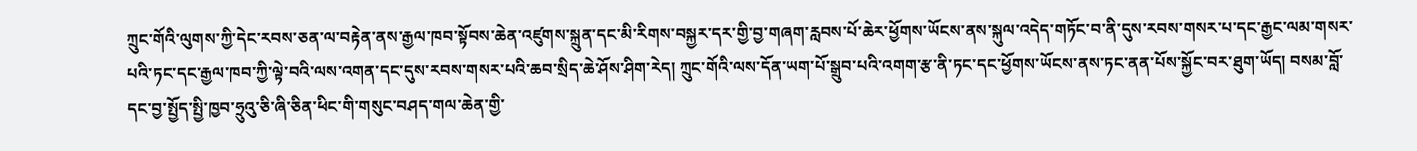ཀྲུང་གོའི་ལུགས་ཀྱི་དེང་རབས་ཅན་ལ་བརྟེན་ནས་རྒྱལ་ཁབ་སྟོབས་ཆེན་འཛུགས་སྐྲུན་དང་མི་རིགས་བསྐྱར་དར་གྱི་བྱ་གཞག་རླབས་པོ་ཆེར་ཕྱོགས་ཡོངས་ནས་སྐུལ་འདེད་གཏོང་བ་ནི་དུས་རབས་གསར་པ་དང་རྒྱང་ལམ་གསར་པའི་ཏང་དང་རྒྱལ་ཁབ་ཀྱི་ལྟེ་བའི་ལས་འགན་དང་དུས་རབས་གསར་པའི་ཆབ་སྲིད་ཆེ་ཤོས་ཤིག་རེད། ཀྲུང་གོའི་ལས་དོན་ཡག་པོ་སྒྲུབ་པའི་འགག་རྩ་ནི་ཏང་དང་ཕྱོགས་ཡོངས་ནས་ཏང་ནན་པོས་སྐྱོང་བར་ཐུག་ཡོད། བསམ་བློ་དང་བྱ་སྤྱོད་སྤྱི་ཁྱབ་ཧྲུའུ་ཅི་ཞི་ཅིན་ཕིང་གི་གསུང་བཤད་གལ་ཆེན་གྱི་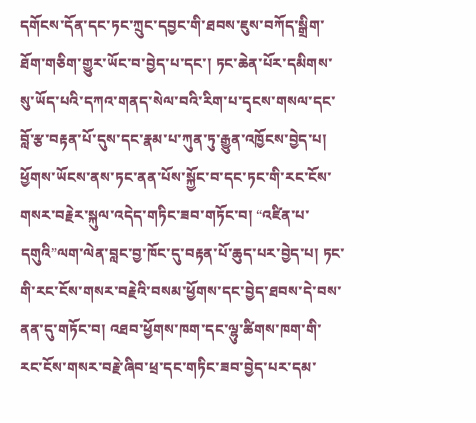དགོངས་དོན་དང་ཏང་ཀྲུང་དབྱང་གི་ཐབས་ཇུས་བཀོད་སྒྲིག་ཐོག་གཅིག་གྱུར་ཡོང་བ་བྱེད་པ་དང་། ཏང་ཆེན་པོར་དམིགས་སུ་ཡོད་པའི་དཀའ་གནད་སེལ་བའི་རིག་པ་དྭངས་གསལ་དང་བློ་རྩ་བརྟན་པོ་དུས་དང་རྣམ་པ་ཀུན་ཏུ་རྒྱུན་འཁྱོངས་བྱེད་པ། ཕྱོགས་ཡོངས་ནས་ཏང་ནན་པོས་སྐྱོང་བ་དང་ཏང་གི་རང་ངོས་གསར་བརྗེར་སྐུལ་འདེད་གཏིང་ཟབ་གཏོང་བ། “འཛིན་པ་དགུའི”ལག་ལེན་བླང་བྱ་ཁོང་དུ་བརྟན་པོ་ཆུད་པར་བྱེད་པ། ཏང་གི་རང་ངོས་གསར་བརྗེའི་བསམ་ཕྱོགས་དང་བྱེད་ཐབས་དེ་བས་ནན་དུ་གཏོང་བ། འཐབ་ཕྱོགས་ཁག་དང་ལྷུ་ཚིགས་ཁག་གི་རང་ངོས་གསར་བརྗེ་ཞིབ་ཕྲ་དང་གཏིང་ཟབ་བྱེད་པར་དམ་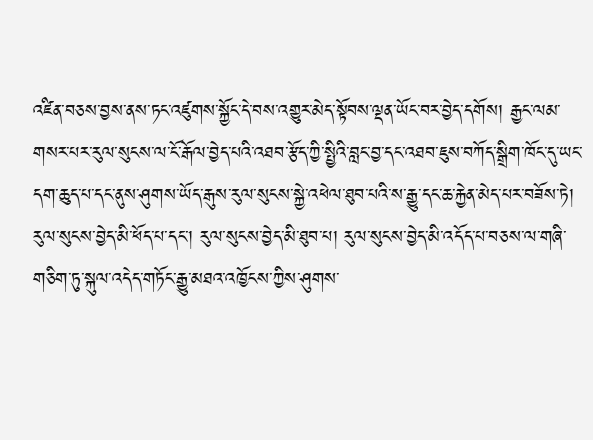འཛིན་བཅས་བྱས་ནས་ཏང་འཛུགས་སྐྱོང་དེ་བས་འགྱུར་མེད་སྟོབས་ལྡན་ཡོང་བར་བྱེད་དགོས། རྒྱང་ལམ་གསར་པར་རུལ་སུངས་ལ་ངོ་རྒོལ་བྱེད་པའི་འཐབ་རྩོད་ཀྱི་སྤྱིའི་བླང་བྱ་དང་འཐབ་ཇུས་བཀོད་སྒྲིག་ཁོང་དུ་ཡང་དག་ཆུད་པ་དང་ནུས་ཤུགས་ཡོད་རྒུས་རུལ་སུངས་སྐྱེ་འཕེལ་ཐུབ་པའི་ས་རྒྱུ་དང་ཆ་རྐྱེན་མེད་པར་བཟོས་ཏེ། རུལ་སུངས་བྱེད་མི་ཕོད་པ་དང་། རུལ་སུངས་བྱེད་མི་ཐུབ་པ། རུལ་སུངས་བྱེད་མི་འདོད་པ་བཅས་ལ་གཞི་གཅིག་ཏུ་སྐུལ་འདེད་གཏོང་རྒྱུ་མཐའ་འཁྱོངས་ཀྱིས་ཤུགས་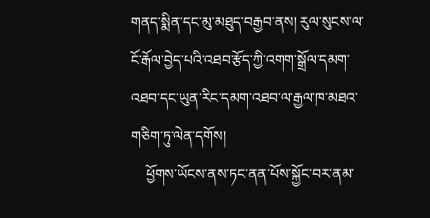གནད་སྨིན་དང་མུ་མཐུད་བརྒྱབ་ནས། རུལ་སུངས་ལ་ངོ་རྒོལ་བྱེད་པའི་འཐབ་རྩོད་ཀྱི་འགག་སྒྲོལ་དམག་འཐབ་དང་ཡུན་རིང་དམག་འཐབ་ལ་རྒྱལ་ཁ་མཐའ་གཅིག་ཏུ་ལེན་དགོས།
    ཕྱོགས་ཡོངས་ནས་ཏང་ནན་པོས་སྐྱོང་བར་ནམ་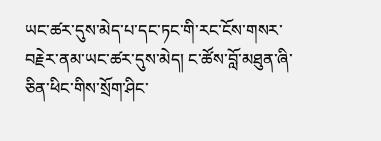ཡང་ཚར་དུས་མེད་པ་དང་ཏང་གི་རང་ངོས་གསར་བརྗེར་ནམ་ཡང་ཚར་དུས་མེད། ང་ཚོས་བློ་མཐུན་ཞི་ཅིན་ཕིང་གིས་སྲོག་ཤིང་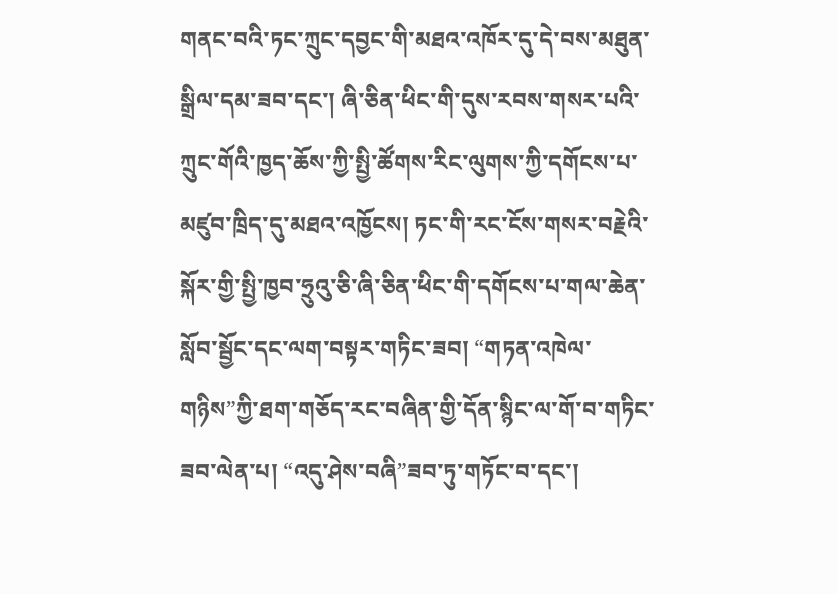གནང་བའི་ཏང་ཀྲུང་དབྱང་གི་མཐའ་འཁོར་དུ་དེ་བས་མཐུན་སྒྲིལ་དམ་ཟབ་དང་། ཞི་ཅིན་ཕིང་གི་དུས་རབས་གསར་པའི་ཀྲུང་གོའི་ཁྱད་ཆོས་ཀྱི་སྤྱི་ཚོགས་རིང་ལུགས་ཀྱི་དགོངས་པ་མཛུབ་ཁྲིད་དུ་མཐའ་འཁྱོངས། ཏང་གི་རང་ངོས་གསར་བརྗེའི་སྐོར་གྱི་སྤྱི་ཁྱབ་ཧྲུའུ་ཅི་ཞི་ཅིན་ཕིང་གི་དགོངས་པ་གལ་ཆེན་སློབ་སྦྱོང་དང་ལག་བསྟར་གཏིང་ཟབ། “གཏན་འཁེལ་གཉིས”ཀྱི་ཐག་གཅོད་རང་བཞིན་གྱི་དོན་སྙིང་ལ་གོ་བ་གཏིང་ཟབ་ལེན་པ། “འདུ་ཤེས་བཞི”ཟབ་ཏུ་གཏོང་བ་དང་།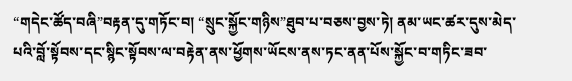“གདེང་ཚོད་བཞི”བརྟན་དུ་གཏོང་བ། “སྲུང་སྐྱོང་གཉིས”ཐུབ་པ་བཅས་བྱས་ཏེ། ནམ་ཡང་ཚར་དུས་མེད་པའི་བློ་སྟོབས་དང་སྙིང་སྟོབས་ལ་བརྟེན་ནས་ཕྱོགས་ཡོངས་ནས་ཏང་ནན་པོས་སྐྱོང་བ་གཏིང་ཟབ་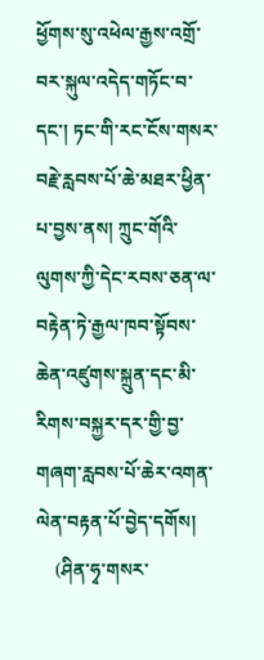ཕྱོགས་སུ་འཕེལ་རྒྱས་འགྲོ་བར་སྐུལ་འདེད་གཏོང་བ་དང་། ཏང་གི་རང་ངོས་གསར་བརྗེ་རླབས་པོ་ཆེ་མཐར་ཕྱིན་པ་བྱས་ནས། ཀྲུང་གོའི་ལུགས་ཀྱི་དེང་རབས་ཅན་ལ་བརྟེན་ཏེ་རྒྱལ་ཁབ་སྟོབས་ཆེན་འཛུགས་སྐྲུན་དང་མི་རིགས་བསྐྱར་དར་གྱི་བྱ་གཞག་རླབས་པོ་ཆེར་འགན་ལེན་བརྟན་པོ་བྱེད་དགོས།
    (ཤིན་ཧྭ་གསར་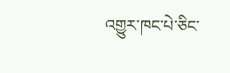འགྱུར་ཁང་པེ་ཅིང་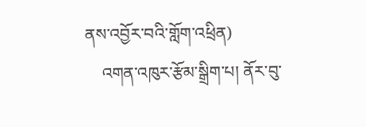ནས་འབྱོར་བའི་གློག་འཕྲིན)
    འགན་འཁུར་རྩོམ་སྒྲིག་པ། ནོར་བུ་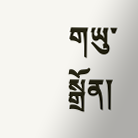གཡུ་སྒྲོན།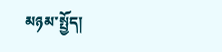མཉམ་སྤྱོད།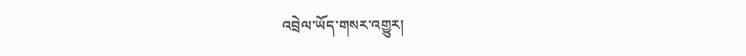འབྲེལ་ཡོད་གསར་འགྱུར།